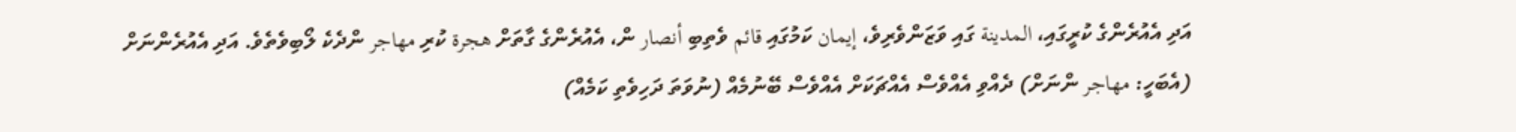އަދި އެއުރެންގެ ކުރީގައި، المدينة ގައި ވަޒަންވެރިވެ، إيمان ކަމުގައި قائم ވެތިބި أنصار ން، އެއުރެންގެ ގާތަށް هجرة ކުރި مهاجر ންދެކެ ލޯބިވެތެވެ. އަދި އެއުރެންނަށް (އެބަހީ: مهاجر ންނަށް) ދެއްވި އެއްވެސް އެއްޗަކަށް އެއްވެސް ބޭނުމެއް (ނުވަތަ ދަހިވެތި ކަމެއް)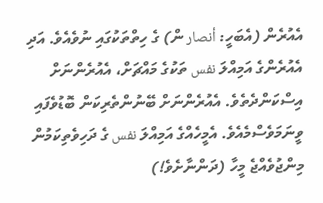އެއުރެން (އެބަހީ: أنصار ން) ގެ ހިތްތަކުގައި ނުވެއެވެ. އަދި އެއުރެންގެ އަމިއްލަ نفس ތަކުގެ މައްޗަށް، އެއުރެންނަށް އިސްކަންދެތެވެ. އެއުރެންނަށް ބޭނުންތެރިކަން ބޮޑުވެފައި ވީނަމަވެސްމެއެވެ. އެމީހެއްގެ އަމިއްލަ نفس ގެ ދަހިވެތިކަމުން މިންޖުވެއްޖެ މީހާ (ދަންނާށެވެ!)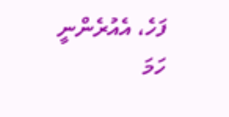ފަހެ، އެއުރެންނީ ހަމަ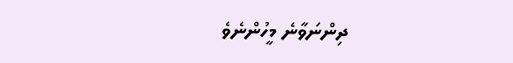ދިންނަވާނެ މީހުންނެވެ